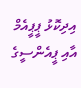އިދިކޮޅު ޕީޕީއެމް އާއި ޕީއެންސީގެ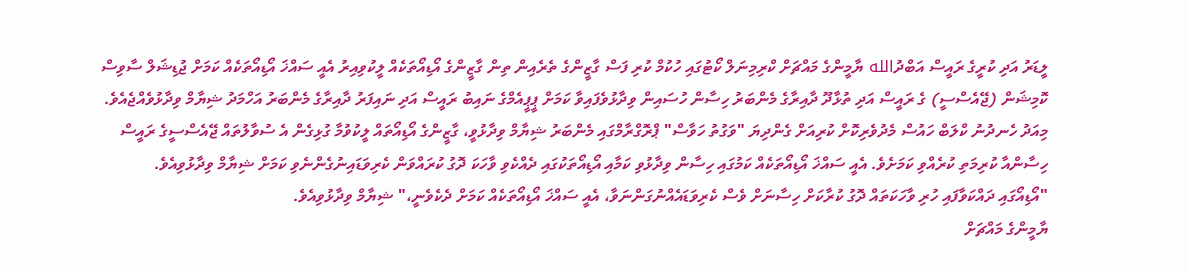ލީޑަރު އަދި ކުރީގެ ރައީސް އަބްދުالله ޔާމީންގެ މައްޗަށް ކްރިމިނަލް ކޯޓުގައި ހުކުމް ކުރި ފަސް ގާޒީންގެ ތެރެއިން ތިން ގާޒީންގެ އޯޑިއޯތަކެއް ލީކުވިއިރު އެއީ ސައްޚަ އޯޑިއޯތަކެއް ކަމަށް ޖުޑިޝަލް ސާވިސް ކޮމިޝަން (ޖޭއެސްސީ) ގެ ރައީސް އަދި ތުޅާދޫ ދާއިރާގެ މެންބަރު ހިސާން ހުސައިން ވިދާޅުވެފައިވާ ކަމަށް ޕީޕީއެމްގެ ނައިބު ރައީސް އަދި ނައިފަރު ދާއިރާގެ މެންބަރު އަހްމަދު ޝިޔާމް ވިދާޅުވެއްޖެއެވެ.
މިއަދު ހެނދުނު ކްލަބް ހައުސް މެދުވެރިކޮށް ކުރިއަށް ގެންދިޔަ "ވަގުތު ހަވާސް" ޕްރޮގްރާމްގައި މެންބަރު ޝިޔާމް ވިދާޅުވީ، ގާޒީންގެ އޯޑިއޯތައް ލީކުވުމާ ގުޅިގެން އެ ސުވާލުތައް ޖޭއެސްސީގެ ރައީސް ހިސާންއާ ކުރިމަތި ކުރެއްވި ކަމަށެވެ. އެއީ ސައްޚަ އޯޑިއޯތަކެއް ކަމުގައި ހިސާން ވިދާޅުވި ކަމާއި އޯޑިއޯތަކުގައި ދެއްކެވި ވާހަކަ ދޮގު ކުރައްވަން ކެރިވަޑައިނުގެންނެވި ކަމަށް ޝިޔާމް ވިދާޅުވިއެވެ.
"އޯޑިއޯގައި ދައްކަވާފައި ހުރި ވާހަކަތައް ދޮގު ކުރާކަށް ހިސާނަށް ވެސް ކެރިވަޑައެއްނުގަންނަވާ، އެއީ ސައްޚަ އޯޑިއޯތަކެއް ކަމަށް ދެކެވެނީ،" ޝިޔާމް ވިދާޅުވިއެވެ.
ޔާމީންގެ މައްޗަށް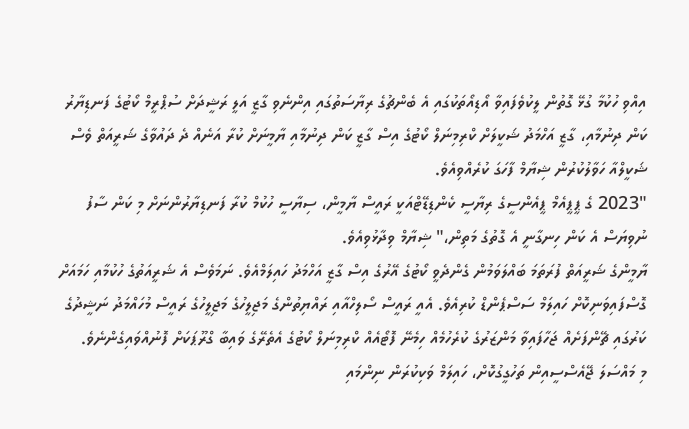އިއްވި ހުކުމާ ގުޅޭ ގޮތުން ލީކުވެފައިވާ އޯޑިއޯތަކުގައި އެ ބެންޗުގެ ރިޔާސަތުގައި އިންނެވި ގާޒީ އަލީ ރަޝީދަށް ސުޕްރީމް ކޯޓުގެ ފަނޑިޔާރު ކަން ދިނުމާއި، ގާޒީ އަހްމަދު ޝަކީލަށް ކްރިމިނަލް ކޯޓުގެ އިސް ގާޒީ ކަން ދިނުމާއި ޔާމީނަށް ކުރާ އަނެއް ދެ ދައުވާގެ ޝަރީއަތް ވެސް ޝަކީލްއާ ހަވާލުކުރުން ޝިޔާމް ފާހަގަ ކުރެއްވިއެވެ.
"2023 ގެ ޕީޕީއެމް ޕީއެންސީގެ ރިޔާސީ ކެންޑިޑޭޓްއަކީ ރައީސް ޔާމީން، ސިޔާސީ ހުކުމް ކުރާ ފަނޑިޔާރުންނަށް މި ކަން ސާފު ނުވިޔަސް އެ ކަން ހިނގާނީ އެ ގޮތުގެ މަތިން،" ޝިޔާމް ވިދާޅުވިއެވެ.
ޔާމީންގެ ޝަރީއަތް ފުރަތަމަ ބައްލަވަމުން ގެންދެވީ ކޯޓުގެ އޭރުގެ އިސް ގާޒީ އަހްމަދު ހައިލަމްއެވެ. ނަމަވެސް އެ ޝަރީއަތުގެ ހުކުމާއި ހަމައަށް ގޮސްފައިވަނިކޮށް ހައިލަމް ސަސްޕެންޑް ކުރިއެވެ. އެއީ ރައީސް ސޯލިހްއާއި ރައްޔިތުންގެ މަޖިލީހުގެ މަޖިލީހުގެ ރައީސް މުހައްމަދު ނަޝީދުގެ ކަރުގައި ޗޭންފަށެއް ޖަހާފައިވާ މަންޒަރުގެ ކުރެހުމެއް ހިމެނޭ ފޮޓޯއެއް ކްރިމިނަލް ކޯޓުގެ އެތެރޭގެ ވައިބާ ގްރޫޕަކަށް ފޮނުއްވައިގެންނެވެ.
މި މައްސަލަ ޖޭއެސްސީއިން ތަހުގީގުކޮށް، ހައިލަމް ވަކިކުރަން ނިންމައި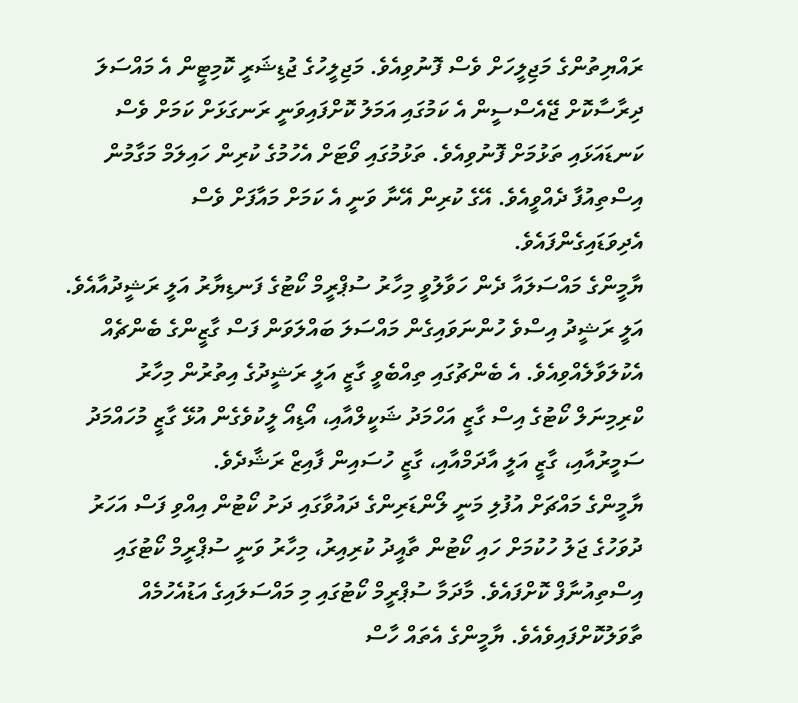ރައްޔިތުންގެ މަޖިލީހަށް ވެސް ފޮނުވިއެވެ. މަޖިލީހުގެ ޖުޑިޝަރީ ކޮމިޓީން އެ މައްސަލަ ދިރާސާކޮށް ޖޭއެސްސީން އެ ކަމުގައި އަމަލު ކޮށްފައިވަނީ ރަނގަޅަށް ކަމަށް ވެސް ކަނޑައަޅައި ތަޅުމަށް ފޮނުވިއެވެ. ތަޅުމުގައި ވޯޓަށް އެހުމުގެ ކުރިން ހައިލަމް މަގާމުން އިސްތިއުފާ ދެއްވީއެވެ. އޭގެ ކުރިން އޭނާ ވަނީ އެ ކަމަށް މައާފަށް ވެސް އެދިވަޑައިގެންފައެވެ.
ޔާމީންގެ މައްސަލައާ ދެން ހަވާލުވީ މިހާރު ސުޕްރީމް ކޯޓުގެ ފަނޑިޔާރު އަލީ ރަޝީދުއާއެވެ. އަލީ ރަޝީދު އިސްވެ ހުންނަވައިގެން މައްސަލަ ބައްލަވަން ފަސް ގާޒީންގެ ބެންޗެއް އެކުލަވާލެއްވިއެވެ. އެ ބެންޗުގައި ތިއްބެވީ ގާޒީ އަލީ ރަޝީދުގެ އިތުރުން މިހާރު ކްރިމިނަލް ކޯޓުގެ އިސް ގާޒީ އަހްމަދު ޝަކީލްއާއި، އޯޑިއޯ ލީކުވެގެން އުޅޭ ގާޒީ މުހައްމަދު ސަމީރުއާއި، ގާޒީ އަލީ އާދަމްއާއި، ގާޒީ ހުސައިން ފާއިޒް ރަޝާދެވެ.
ޔާމީންގެ މައްޗަށް އުފުލި މަނީ ލޯންޑަރިންގެ ދައުވާގައި ދަށު ކޯޓުން އިއްވި ފަސް އަހަރު ދުވަހުގެ ޖަލު ހުކުމަށް ހައި ކޯޓުން ތާއީދު ކުރިއިރު، މިހާރު ވަނީ ސުޕްރީމް ކޯޓުގައި އިސްތިއުނާފް ކޮށްފައެވެ. މާދަމާ ސުޕްރީމް ކޯޓުގައި މި މައްސަލައިގެ އަޑުއެހުމެއް ތާވަލުކޮށްފައިވެއެވެ. ޔާމީންގެ އެތައް ހާސް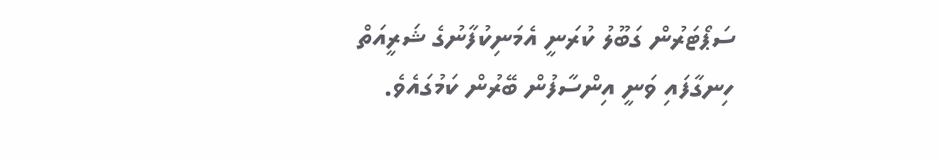ސަޕޯޓަރުން ގަބޫލު ކުރަނީ އެމަނިކުފާނުގެ ޝަރީއަތް ހިނގާފައި ވަނީ އިންސާފުން ބޭރުން ކަމުގައެވެ.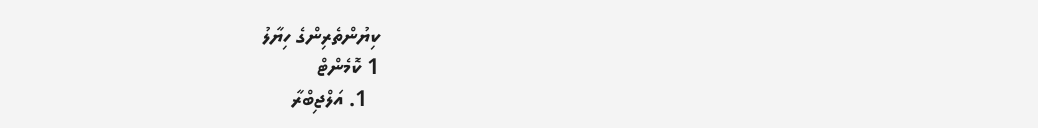ކިޔުންތެރިންގެ ހިޔާލު
1 ކޮމެންޓް
  1. އަލްޖިބްރާ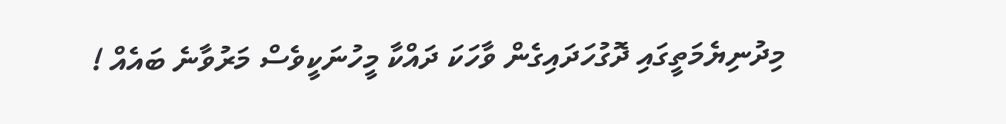މިދުނިޔެމަތީގައި ދޮގުހަދައިގެން ވާހަކަ ދައްކާ މީހުނަކީވެސް މަރުވާނެ ބައެއް !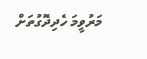މަރުވީމަ ހެދިދޮގުތަށް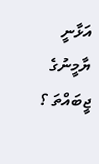އަޅާނީ ޔާމީނުގެ ޖީބައްތަ ؟